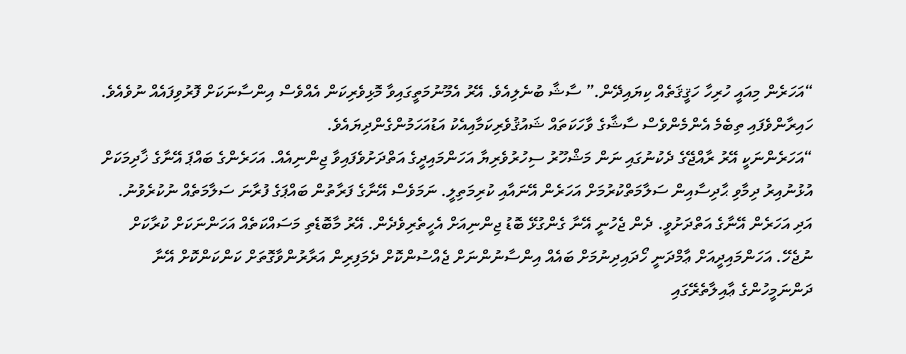“އަހަރެން މިއައީ ހުރިހާ ހަޤީޤަތެއް ކިޔައިދޭން.” ސާޝާ ބުނެލިއެވެ. އޭރު އެމޫނުމަތީގައިވާ މޮޅިވެރިކަން އެއްވެސް އިންސާނަކަށް ފޮރުވިފައެއް ނުވެއެވެ. ހައިރާންވެފައި ތިބެމެ އެންމެންވެސް ސާޝާގެ ވާހަކަތައް ޝައުޤުވެރިކަމާއިއެކު އަޑުއަހަމުންގެންދިޔައެވެ.
“އަހަރެންނަކީ އޭރު ރާއްޖޭގެ ދެކުނުގައި ނަން މަޝްހޫރު ސިހުރުވެރިޔާ އަހަންމައިދީގެ އަތްދަށުވެފައިވާ ޖިންނިއެއް. އަހަރެންގެ ބައްޕަ އޭނާގެ ޚާދިމަކަށް އުޅުނުއިރު ދިމާވި ޙާދިސާއިން ސަލާމަތްކުރުމަށް އަހަރެން އޭނައާއި ކުރިމަތިލީ. ނަމަވެސް އޭނާގެ ފަރާތުން ބައްޕަގެ ފުރާނަ ސަލާމަތެއް ނުކުރެވުނު. އަދި އަހަރެން އޭނާގެ އަތްދަށުވީ. ދެން ޖެހުނީ އޭނާ ގެންގުޅޭ ބޮޑު ޖިންނިއަށް އެހީތެރިވެދެން. އޭރު މާބޮޑެތި މަސައްކަތެއް އަހަންނަކަށް ކުރާކަށް ނުޖެހޭ. އަހަންމައިދީއަށް ޢާމްދަނީ ހޯދައިދިނުމަށް ބައެއް އިންސާނުންނަށް ޖެއްސުންކޮށް ދެމަފިރިން އަރާރުންވާގޮތަށް ކަންކަންކޮށް އޭނާ ދަންނަމީހުންގެ ޢާއިލާތެރޭގައި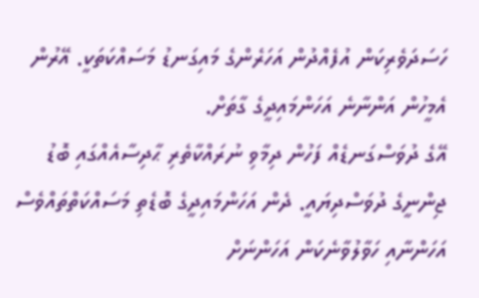ހަސަދަވެރިކަން އުފެއްދުން އަހަރެންގެ މައިގަނޑު މަސައްކަތަކީ. އޭރުން އެމީހުން އަންނާނެ އަހަންމައިދީގެ ގާތަށް.
އޭގެ ދުވަސްގަނޑެއް ފަހުން ދިމާވި ނުރައްކާތެރި ޙާދިސާއެއްގައި ބޮޑު ޖިންނީގެ ދުވަސްދިޔައީ. ދެން އަހަންމައިދީގެ ބޮޑެތި މަސައްކަތްތައްވެސް އަހަންނާއި ހަވާލުވާނެކަން އަހަންނަށް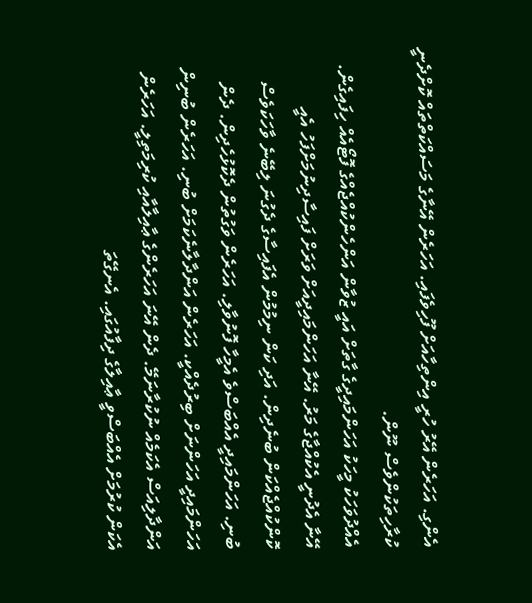އެންގި. އަހަރެން އޭރު ހުރީ އިންތިހާއަށް ފޫހިވެފައި. އަހަރެން އޭނާގެ މަސައްކަތްތައް ކޮށްދެނީ ކުރާހިތަކުންވެސް ނޫން.
އެއްދުވަހަކު މީހަކު އަހަންމައިދީގެ ގާތަށް އައީ ޒުވާން އަންހެންކުއްޖެއްގެ ފޮޓޯއެއް ހިފައިގެން. އޭނާ އެދުނީ އެކުއްޖާގެ މަރު. އޭނާ އަހަންމައިދީއަށް ވަރަށް ފައިސާދިނުމަށްފަހު އެއީ ކޮންކުއްޖެއްކަން ބުނެދިން. އަދި ކަން ނިމުމުން އެފައިސާގެ ދެގުނަ ލިބޭނެ ވާހަކަވެސް ބުނި. އަހަންމައިދީ އެއްބަސްވެ އެމީހާ ފޮނުވާލި. އަހަރެން ވަގުތުން ދެކޮޅުހެދިން. ދެން އަހަންމައިދީ އަހަންނަށް ބިރުދެއްކީ. އަހަރެން އަންދާލާނެކަމަށް ބުނި. އަހަރެން ބުނިން އަންދާލިއަސް އެކަމެއް ނުކުރާނަމޭ. ދެން އޭނަ އަހަރެންގެ ޢާއިލާއާއި ކުރިމަތިލީ. އަހަރެން އެކަން ކުރުމަށް އެއްބަސްވީ ޢާއިލާގެ ދިފާއުގައި. އެނގޭތަ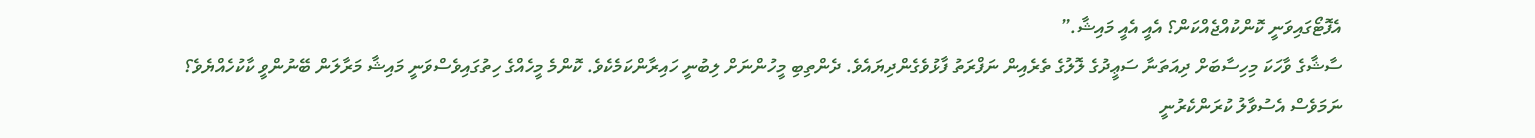އެފޮޓޯގައިވަނީ ކޮންކުއްޖެއްކަން؟ އެއީ އެއީ މައިޝާ.”
ސާޝާގެ ވާހަކަ މިހިސާބަށް ދިއަތަނާ ސަޢީދުގެ ލޮލުގެ ތެރެއިން ނަފްރަތު ފާޅުވެގެންދިޔައެވެ. ދެންތިބި މީހުންނަށް ލިބުނީ ހައިރާންކަމެކެވެ. ކޮންމެ މީހެއްގެ ހިތުގައިވެސްވަނީ މައިޝާ މަރާލަން ބޭނުންވީ ކާކުހެއްޔެވެ؟
ނަމަވެސް އެސުވާލު ކުރަންކެރުނީ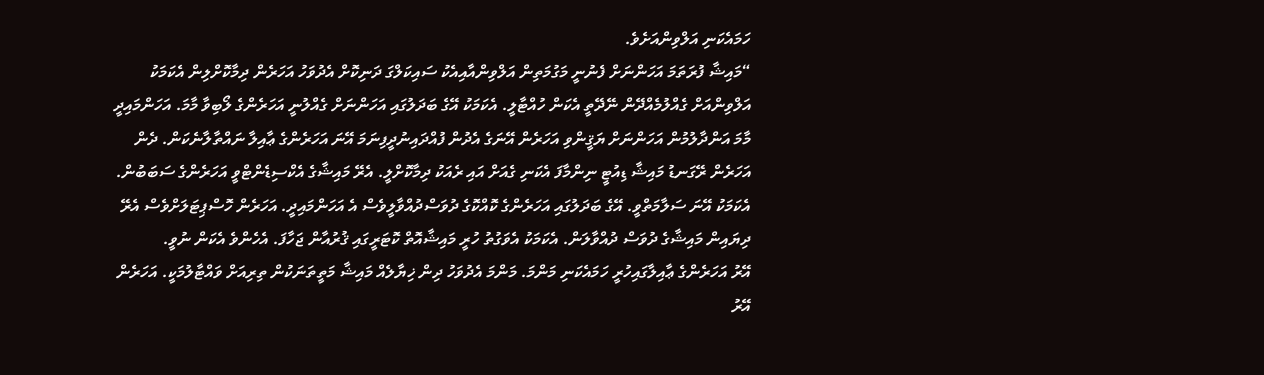ހަމައެކަނި އަލްވިންއަށެވެ.
“މައިޝާ ފުރަތަމަ އަހަންނަށް ފެނުނީ މަގުމަތިން އަލްވިންއާއިއެކު ސައިކަލްގަ ދަނިކޮށް އެދުވަހު އަހަރެން ދިމާކޮށްލިން އެކަމަކު އަލްވިންއަށް ގެއްލުމެއްދޭން ނޭދޭތީ އެކަން ހުއްޓާލީ. އެކަމަކު އޭގެ ބަދަލުގައި އަހަންނަށް ގެއްލުނީ އަހަރެންގެ ލޯބިވާ މާމަ. އަހަންމައިދީ މާމަ އަންދާލުމުން އަހަންނަށް ޔަޤީންވި އަހަރެން އޭނަގެ އެދުން ފުއްދައިނުދީފިނަމަ އޭނަ އަހަރެންގެ ޢާއިލާ ނައްތާލާނެކަން. ދެން އަހަރެން ރޭގަނޑު މައިޝާ ޑިއުޓީ ނިންމާފަ އެކަނި ގެއަށް އައި ރެއަކު ދިމާކޮށްލީ. އެރޭ މައިޝާގެ އެކްސިޑެންޓްވީ އަހަރެންގެ ސަބަބުން. އެކަމަކު އޭނަ ސަލާމަތްވީ. އޭގެ ބަދަލުގައި އަހަރެންގެ ކޮއްކޮގެ ދުވަސްދުއްވާލީވެސް އެ އަހަންމައިދީ. އަހަރެން ހޮސްޕިޓަލަށްވެސް އެރޭ ދިޔައިން މައިޝާގެ ދުވަސް ދުއްވާލަން. އެކަމަކު އެވަގުތު ހުރީ މައިޝާއޮތް ކޮޓަރީގައި ޤުރުއާން ޖަހާފަ. އެހެންވެ އެކަން ނުވީ.
އޭރު އަހަރެންގެ ޢާއިލާގައިހުރީ ހަމައެކަނި މަންމަ. މަންމަ އެދުވަހު ދިން ޚިޔާލެއް މައިޝާ މަތީތަނަކުން ތިރިއަށް ވައްޓާލުމަކީ. އަހަރެން އޭރު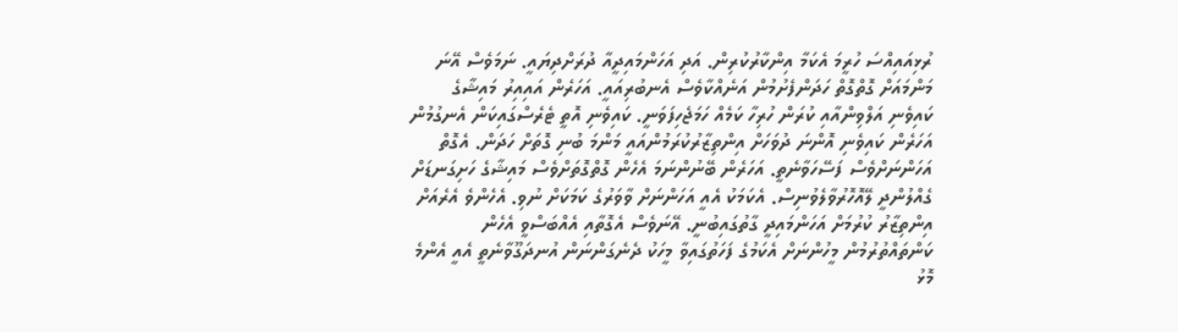ރުޅިއައިއްސަ ހުރީމަ އެކަމާ އިންކާރުކުރިން. އަދި އަހަންމައިދީއާ ދުރަށްދިޔައީ. ނަމަވެސް އޭނަ މަންމައަށް ގޮތްގޮތް ހަދަންފެށުމުން އަނެއްކާވެސް އެނބުރިއައީ. އަހަރެން އައިއިރު މައިޝާގެ ކައިވެނި އަލްވިންއާއި ކުރަން ހުރިހާ ކަމެއް ހަމަޖެހިފަވަނީ. ކައިވެނި އޮތީ ޓެރެސްގައިކަން އެނގުމުން އަހަރެން ކައިވެނި އޮންނަ ދުވަހަށް އިންތިޒާރުކުރަމުންއައީ މަންމަ ބުނި ގޮތަށް ހަދަން. އެގޮތް އަހަންނަށްވެސް ފަސޭހަވާނެތީ. އަހަރެން ބޭނުންނަމަ އެހެން ގޮތްގޮތަށްވެސް މައިޝާގެ ހަށިގަނޑަށް ގެއްލުންދީ ލޭއޮހޮރުވާލެވުނިސް. އެކަމަކު އެއީ އަހަންނަށް ވާވަރުގެ ކަމަކަށް ނުވި. އެހެންވެ އެރެއަށް އިންތިޒާރު ކުރުމަށް އަހަންމައިދީ ގާތުގައިބުނީ. އޭނަވެސް އެގޮތާއި އެއްބަސްވީ އެހެން ކަންތައްތުރުމުން މީހުންނަށް އެކަމުގެ ފަހަތުގައިވާ މީހަކު ދެނެގަންނަން އުނދަގޫވާނެތީ އެއީ އެންމެ މޮޅު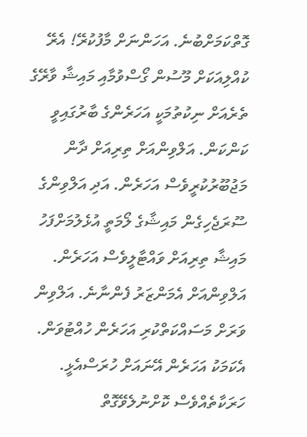ގޮތްކަމަށްބުނެ. އަހަންނަށް މާފުކުރޭ! އެރޭ ކުއްލިއަކަށް މޫސުން ގޯސްވުމާއި މައިޝާ ވާރޭގެ ތެރެއަށް ނިކުތުމަކީ އަހަރެންގެ ބާރުގައިވީ ކަންކަން. އަލްވިންއަށް ތިރިއަށް ދާން މަޖުބޫރުކުރީވެސް އަހަރެން. އަދި އަލްވިންގެ ސޫރަޖެހިގެން މައިޝާގެ ލޯމަތީ އުޅެލުމަށްފަހު މައިޝާ ތިރިއަށް ވައްޓާލީވެސް އަހަރެން. އަލްވިންއަށް އެމަންޒަރު ފެންނާނެ. އަލްވިން ވަރަށް މަސައްކަތްކުރި އަހަރެން ހުއްޓުވަން. އެކަމަކު އަހަރެން އޭނައަށް ހުރަސްއެޅީ. ހަރަކާތެއްވެސް ކޮށްނުލެވޭގޮތް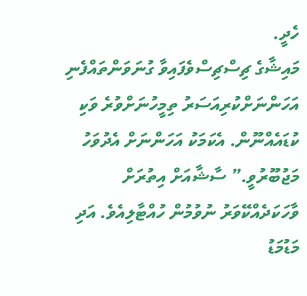ހެދީ.
މައިޝާގެ ޗިސްޗިސްވެފައިވާ ގުނަވަންތައްފެނި އަހަންނަށްކުރިއަސަރު ތިމީހުނަށްވުރެ ވަކި ކުޑައެއްނޫން. އެކަމަކު އަހަންނަށް އެދުވަހު މަޖުބޫރުވީ.” ސާޝާއަށް އިތުރަށް ވާހަކަދެއްކޭވަރު ނުވުމުން ހުއްޓާލިއެވެ. އަދި މަޑުމަޑު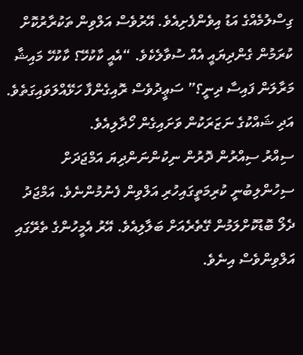ގިސްލުމެއްގެ އަޑު އިވެންފެށިއެވެ. އޭރުވެސް އަލްވިން ތަކުރާރުކޮށް ކުރަމުން ގެންދިޔައީ އެއް ސުވާލެކެވެ. “އެއީ ކާކުހޭ؟ ކާކުހޭ މައިޝާ މަރާލަން ފައިސާ ދިނީ؟” ސަޢީދުވެސް ރޮއިގެންފާ ހަޅޭއްލަވައިގަތެވެ. އަދި ޝައްކުގެ ނަޒަރަކުން ވަށައިގެން ހޯދާލިއެވެ.
ސިއްރު ސިއްރުން ދޮރުން ނިކުންނަންދިޔަ އަމްޖަދަށް ސިހުންލިބުނީ ކުރިމަތީގައިހުރި އަލްވިން ފެނުމުންނެވެ. އަމްޖަދު ދެލޯ ބޮޑުކޮށްލަމުން ގޭތެރެއަށް ބަލާލިއެވެ. އޭރު އެމީހުންގެ ތެރޭގައި އަލްވިންވެސް އިނެވެ.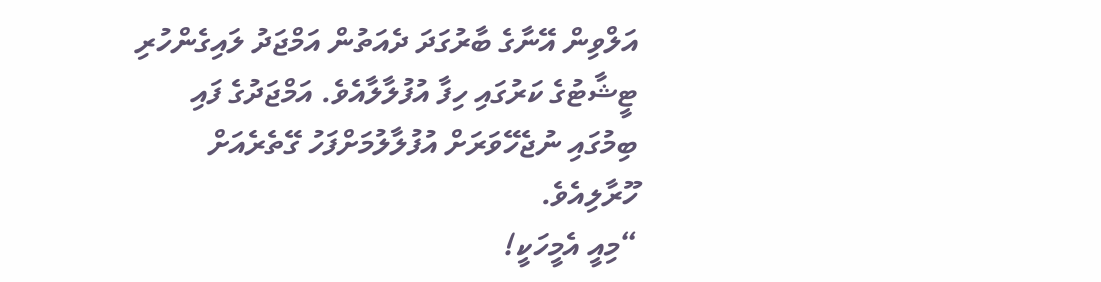އަލްވިން އޭނާގެ ބާރުގަދަ ދެއަތުން އަމްޖަދު ލައިގެންހުރި ޓީޝާޓުގެ ކަރުގައި ހިފާ އުފުލާލާއެވެ. އަމްޖަދުގެ ފައި ބިމުގައި ނުޖެހޭވަރަށް އުފުލާލުމަށްފަހު ގޭތެރެއަށް ހޫރާލިއެވެ.
“މިއީ އެމީހަކީ!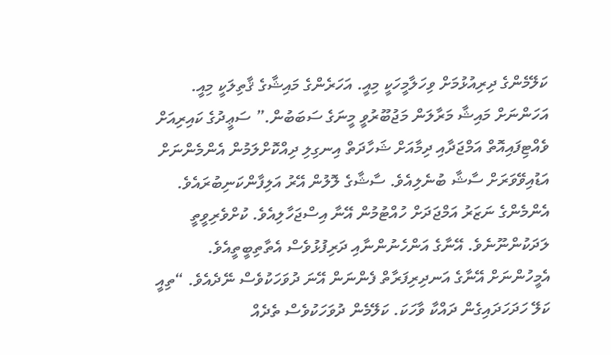ކަލޭމެންގެ ދިރިއުޅުމަށް ވިހަލާމީހަކީ މިއީ. އަހަރެންގެ މައިޝާގެ ޤާތިލަކީ މިއީ. އަހަންނަށް މައިޝާ މަރާލަން މަޖުބޫރުވީ މީނަގެ ސަބަބުން.” ސަޢީދުގެ ކައިރިއަށް ވެއްޓިފައިއޮތް އަމްޖަދާއި ދިމާއަށް ޝަހާދަތް އިނގިލި ދިއްކޮށްލަމުން އެންމެންނަށް އަޑުއިވޭވަރަށް ސާޝާ ބުނެލިއެވެ. ސާޝާގެ ލޮލުން އޭރު އަލިފާންކަނިބުރައެވެ.
އެންމެންގެ ނަޒަރު އަމްޖަދަށް ހުއްޓުމުން އޭނާ އިސްޖަހާލިއެވެ. ކުށްވެރިވީތީ ލަދަކުންނޫނެވެ. އޭނާގެ އަންހެނުންނާއި ދަރިފުޅުވެސް އެތާތިބީތީއެވެ. އެމީހުންނަށް އޭނާގެ އަނދިރިފަރާތް ފެންނަން އޭނަ ދުވަހަކުވެސް ނޭދެއެވެ. “ތިއީ ކަލޭ ހަދަހަދައިގެން ދައްކާ ވާހަކަ. ކަލޭމެން ދުވަހަކުވެސް ތެދެއް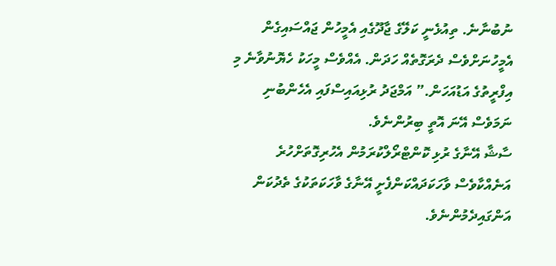ނުބުނާނެ. ތިއުޅެނީ ކަލޭގެ ޖާދޫގެއި އެމީހުން ޖައްސައިގެން އެމީހުނަށްވެސް ދެރަގޮތެއް ހަދަން. އެއްވެސް މީހަކު ހެޔޮނުވާނެ މި އިފްރީތުގެ އަޑުއަހަން.” އަމްޖަދު ރުޅިއައިސްފައި އެހެންބުނި ނަމަވެސް އޭނަ އޮތީ ބިރުންނެވެ.
ސާޝާ އޭނާގެ ރުޅި ކޮންޓްރޯލްކުރަމުން އެހުރިގޮތަށްހުރެ އަނެއްކާވެސް ވާހަކަދައްކަންފެށީ އޭނާގެ ވާހަކަތަކުގެ ތެދުކަން އަންގައިދެމުންނެވެ.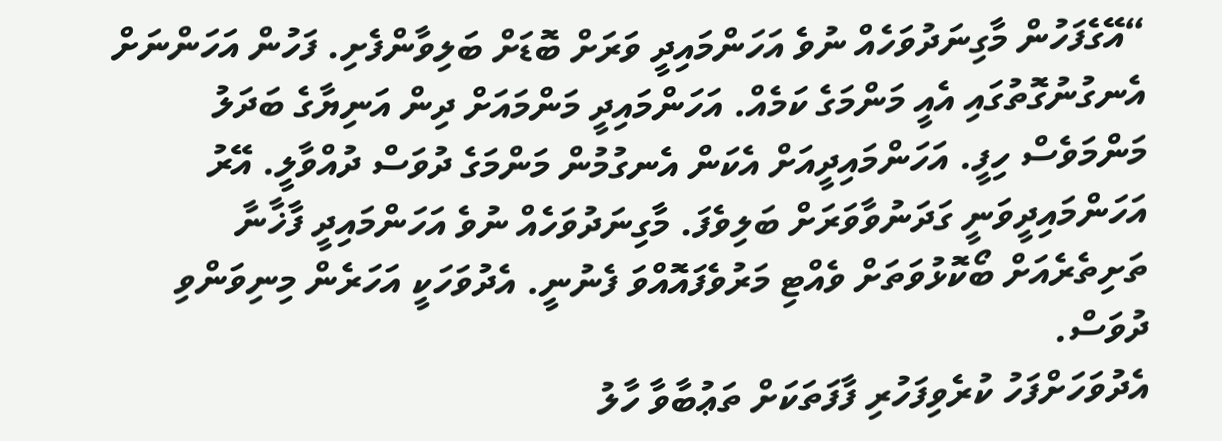“އޭގެފަހުން މާގިނަދުވަހެއް ނުވެ އަހަންމައިދީ ވަރަށް ބޮޑަށް ބަލިވާންފެށި. ފަހުން އަހަންނަށް އެނގުނުގޮތުގައި އެއީ މަންމަގެ ކަމެއް. އަހަންމައިދީ މަންމައަށް ދިން އަނިޔާގެ ބަދަލު މަންމަވެސް ހިފީ. އަހަންމައިދީއަށް އެކަން އެނގުމުން މަންމަގެ ދުވަސް ދުއްވާލީ. އޭރު އަހަންމައިދީވަނީ ގަދަނުވާވަރަށް ބަލިވެފަ. މާގިނަދުވަހެއް ނުވެ އަހަންމައިދީ ފާޚާނާ ތަށިތެރެއަށް ބޯކޮޅުވަތަށް ވެއްޓި މަރުވެފައޮއްވަ ފެނުނީ. އެދުވަހަކީ އަހަރެން މިނިވަންވި ދުވަސް.
އެދުވަހަށްފަހު ކުރެވިފަހުރި ފާފަތަކަށް ތަޢުބާވާ ހާލު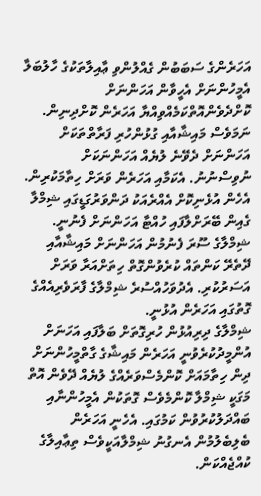އަހަރެންގެ ސަބަބުން ގެއްލުންވި ޢާއިލާތަކުގެ ހާލުބަލާ އެމީހުންނަށް އެހީވާން އަހަންނަށް ކޮށްދެވެންއޮތްކަމެއްވިއްޔާ އަހަރެން ކޮށްދިނިން. ނަމަވެސް މައިޝާއާއި ގުޅުންހުރި ފަރާތްތަކަށް އަހަންނަށް ދެވޭނެ ލުޔެއް އަހަންނަކަށް ނުވިސްނުނު. އެކަމާއި އަހަރެން ވަރަށް ހިތާމަކުރިން. އެހެން އުޅެނިކޮށް އެއްރެއަކު ދަންވަރުގަޑީގައި ޝިމްލާ ގެއިން ބޭރަށްލާފައި ހުއްޓާ އަހަންނަށް ފެނުނީ. ޝިމްލާގެ ސޫރަ ފެނުމުން އަހަންނަށް މައިޝާއާއި ދޭތެރޭ ކަންތައް ކުރެވުންގޮތް ހިތަށްއަރާ ވަރަށް އަސަރުކުރި. އެދުވަހުއްސުރެ ޝިމްލާގެ ފާރަވެރިއެއްގެ ގޮތުގައި އަހަރެން އުޅުނީ.
ޝިމްލާގެ ދިރިއުޅުން ހުރިގޮތަށް ބަލާފައި އަހަނަށް އުންމީދުކުރެވުނީ އަހަރެން މައިޝާގެ ގާތްމީހުންނަށް ދިން ހިތާމައަށް ކޮންމެސްވަރެއްގެ ލުޔެއް ދޭވެން އޮތް މަގަކީ ޝިމްލާ ކޮންމެވެސް ގޮތަކުން އެމީހުންނާއި ބައްދަލުކުރުވުން ކަމުގައި. އެހެނީ އަހަރެން ބެލިބެލުމުން އެނގުނު ޝިމްލާއަކީވެސް ތިޢާއިލާގެ ކުއްޖެއްކަން.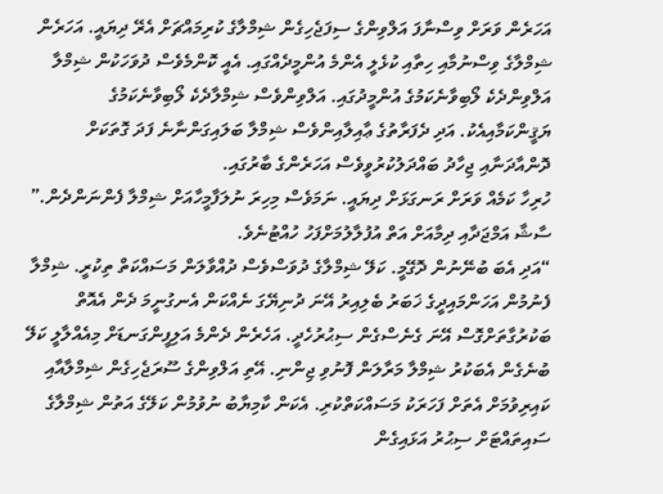އަހަރެން ވަރަށް ވިސްނާފަ އަލްވިންގެ ސިފަޖެހިގެން ޝިމްލާގެ ކުރިމައްޗަށް އެރޭ ދިޔައީ. އަހަރެން ޝިމްލާގެ ވިސްނުމާއި ހިތާއި ކުޅެލީ އެންމެ އުންމީދެއްގައި. އެއީ ކޮންމެވެސް ދުވަހަކުން ޝިމްލާ އަލްވިންދެކެ ލޯބިވާނެކަމުގެ އުންމީދުގައި. އަލްވިންވެސް ޝިމްލާދެކެ ލޯބިވާނެކަމުގެ ޔަޤީންކަމާއިއެކު. އަދި ދެފަރާތުގެ ޢާއިލާއިންވެސް ޝިމްލާ ބަލައިގަންނާނެ ފަދަ ގޮތަކަށް ދޮންއާދަނާއި ޖިހާދު ބައްދަލުކުރުވީވެސް އަހަރެންގެ ބާރުގައި.
ހުރިހާ ކަމެއް ވަރަށް ރަނގަޅަށް ދިޔައީ. ނަމަވެސް މިހިރަ ނުލަފާމީހާއަށް ޝިމްލާ ފެންނަންދެން.” ސާޝާ އަމްޖަދާއި ދިމާއަށް އަތް އުފުލާލުމަށްފަހު ހުއްޓުނެވެ.
“އަދި އެބަ ބުނޭނުން ދޮގޭމީ. ކަލޭ ޝިމްލާގެ ދުވަސްވެސް ދުއްވާލަން މަސައްކަތް ތިކުރީ. ޝިމްލާ ފެނުމުން އަހަންމައިދީގެ ޚަބަރު ބެލިއިރު އޭނަ ދުނިޔޭގަ ނެއްކަން އެނގުނީމަ ދެން އެއޮތް ބަކުރުގާތަށްގޮސް އޭނަ ގެނެސްގެން ސިޙުރުހެދީ. އަހެރެން ދެންމެ އަލިފީންގަނޑަށް މިއެއްލާލީ ކަލޭ ބުނެގެން އެބަކުރު ޝިމްލާ މަރާލަން ފޮނުވި ޖިންނި. އޭތި އަލްވިންގެ ސޫރަޖެހިގެން ޝިމްލާއާއި ކައިރިވުމަށް އެތަށް ފަހަރަކު މަސައްކަތްކުރި. އެކަން ކާމިޔާބު ނުވުމުން ކަލޭގެ އަތުން ޝިމްލާގެ ސައިތައްޓަށް ސިޙުރު އަޅައިގެން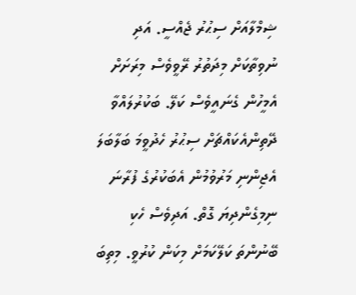ޝިމްލާއަށް ސިޙުރު ޖެއްސީ. އަދި ނުވިތާކަށް މިދަތުރު ރޭވީވެސް މިރަށަށް އެމީހުން ގެނައީވެސް ކަލޭ. ބަކުރުލައްވާ ދޭތިންއެކައްޗަށް ސިޙުރު ހެދުވީމަ ބަލާބަލަ އެޖިންނި މަރުވުމުން އެބަކުރުގެ ފުރާނަ ނިމިގެންދިޔަ ގޮތް. އަދިވެސް ހެކި ބޭނުންތަ ކަލޭކަމަށް މިކަން ކުރުވީ. މިތިބަ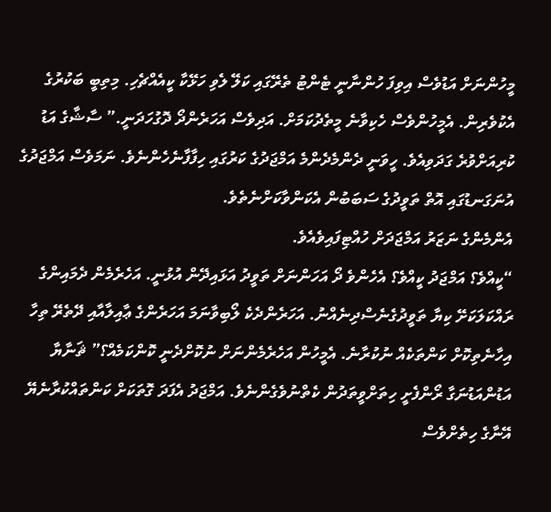މީހުންނަށް އަޑުވެސް އިވިފަ ހުންނާނީ ޓެންޓު ތެރޭގައި ކަލޭ ލެވި ހަޅޭކާ ކީއެއްޗެހި. މިތިބީ ބަކުރުގެ އެކުވެރިން. އެމީހުންވެސް ހެކިވާނެ މީތެދުކަމަށް. އަދިވެސް އަހަރެންދޯ ދޮގުހަދަނީ.” ސާޝާގެ އަޑު ކުރިއަށްވުރެ ގަދަވިއެވެ. ހީވަނީ ދެންމެދެންމެ އަމްޖަދުގެ ކަރުގައި ހިފާފާނެހެންނެވެ. ނަމަވެސް އަމްޖަދުގެ އުނަގަނޑުގައި އޮތް ތަވީދުގެ ސަބަބުން އެކަންވާކަށްނެތެވެ.
އެންމެންގެ ނަޒަރު އަމްޖަދަށް ހުއްޓިފައިވެއެވެ.
“ކީއްވެ؟ އަމްޖަދު ކީއްވެ؟ އެހެންވެ ދޯ އަހަންނަށް ތަވީދު އަޅައިދޭން އުޅުނީ. އަހެރެމެން ދެމައިންގެ ރައްކަލަކަށޭ ކިޔާ ތަވީދުގެނެސްދިނެއްނު. އަހަރެންދެކެ ލޯބިވާނަމަ އަހަރެންގެ ޢާއިލާއާއި ދޭތެރޭ ތިހާ އިހާނެތިކޮށް ކަންތަކެއް ނުކުރާނެ. އެމީހުން އަހެރެމެންނަށް ނުކޮށްދެނީ ކޮންކަމެއް؟” ޘަނާޔާ އަޑުންއަޑުނަގާ ރޯންފެށީ ހިތަށްވީތަދުން ކެތްނުވެގެންނެވެ. އަމްޖަދު އެފަދަ ގޮތަކަށް ކަންތައްކުރާނެޔޭ އޭނާގެ ހިތެށްވެސް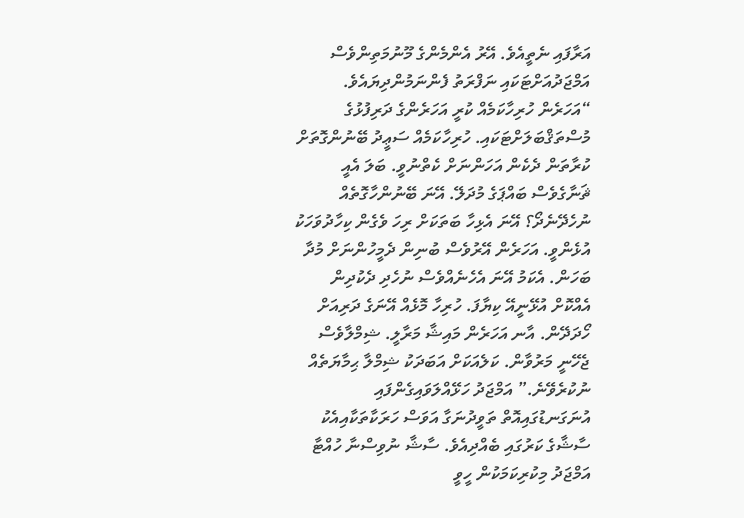އަރާފައި ނެތީއެވެ. އޭރު އެންމެންގެ މޫނުމަތިންވެސް އަމްޖަދުއަށްޓަކައި ނަފްރަތު ފެންނަމުންދިޔައެވެ.
“އަހަރެން ހުރިހާކަމެއް ކުރީ އަހަރެންގެ ދަރިފުޅުގެ މުސްތަޤްބަލަށްޓަކައި. ހުރިހާކަމެއް ސަޢީދު ބޭނުންގޮތަށް ކުރާތަން ދެކެން އަހަންނަށް ކެތްނުވީ. ބަލަ އެއީ ޘަނާގެވެސް ބައްޕަގެ މުދަލޭ. އޭނަ ބޭނުންހާގޮތެއް ނުހެދޭނެދޯ؟ އޭނަ އެޅިހާ ބަތަކަށް ރިހަ ވެގެން ކިހާދުވަހަކު އުޅެންވީ. އަހަރެން އޭރުވެސް ބުނިން ދެމީހުންނަށް މުދާ ބަހަން. އެކަމު އޭނަ އެހެނެއްވެސް ނުހެދި ދެކުދިން އެއްކޮށް އުޅޭނީއޭ ކިޔާފަ. ހުރިހާ މޮޅެއް އޭނަގެ ދަރިއަށް ހޯދަދޭން. އާނ އަހަރެން މައިޝާ މަރާލީ. ޝިމްލާވެސް ޖެހޭނީ މަރުވާން. ކަލެއަކަށް އަބަދަކު ޝިމްލާ ޙިމާޔަތެއް ނުކުރެވޭނެ.” އަމްޖަދު ހަޅޭއްލަވައިގެންފައި އުނަގަނޑުގައިއޮތް ތަވީދުނަގާ އަވަސް ހަރަކާތަކާއިއެކު ސާޝާގެ ކަރުގައި ބެއްދިއެވެ. ސާޝާ ނުވިސްނާ ހުއްޓާ އަމްޖަދު މިކުރިކަމަކުން ހީވީ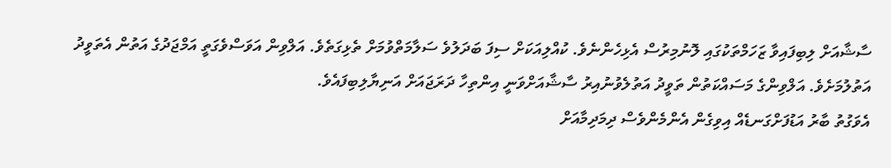ސާޝާއަށް ލިބިފައިވާ ޒަހަމްތަކުގައި ލޮނުމިރުސް އެޅިހެންނެވެ. ކުއްލިއަކަށް ސިފަ ބަދަލުވެ ސަލާމަތްވުމަށް ތެޅިގަތެވެ. އަލްވިން އަވަސްވެގަތީ އަމްޖަދުގެ އަތުން އެތަވީދު އަތުލުމަށެވެ. އަލްވިންގެ މަސައްކަތުން ތަވީދު އަތުލެވުނުއިރު ސާޝާއަށްވަނީ އިންތިހާ ދަރަޖައަށް އަނިޔާލިބިފައެވެ.
އެވަގުތު ބާރު އަޑުފަށްގަނޑެއް އިވިގެން އެންމެންވެސް ދިމަދިމާއަށް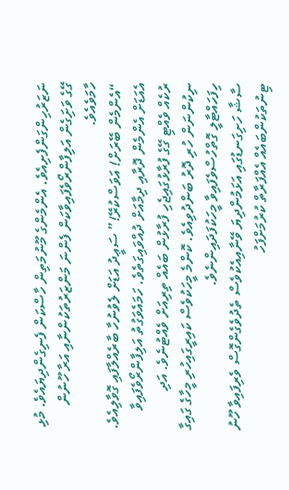ނަޒަރުހިންގަންފެށިއެވެ. އެންމެންގެ މޫނުމަތިން ހާސްކަން ފެނިގެންދިޔައެވެ. މުޅި ގޭގެ ވަށަިގެން އަލިފާންރޯވެފައިވާކަން ފެންނަ މަންޒަރުތަކުންނާއި އަރާ ހޫނުން ހާމަވެއެވެ.
“އެންމެން ބޭރަށް! އަވަސްކުރޭ!” ސަޢީދު އަޑަށް ލެވުނުހާ ބާރެއްލާފައި ގޮވާލިއެވެ. އެއަޑަށް އެންމެން ދޮރާއި ދިމާއަށް ދުއްވައިގަތެވެ. ހަމައެވަގުތު އަލިފާންރޯވެފައިވާ ރުކެއް ވެއްޓި ގޭގެ ފުރާޅުގައިޖެހި ފުރާޅުން ބައެއް ތިރިއަށް ވެއްޓުނެވެ. އަދި ނިކުންނަން ހުރި ދޮރު ބަންދުވިއެވެ. ކޮންމެ މީހަކުވެސް ކައިރީގައިހުރި މީހާގެ ގައިގާ ހިފަހައްޓާލީ ގޮތްހުސްވެފައިވާ މީހަކުފަދައިންނެވެ.
ސާޝާ ހަށިގަނޑުގައި އަޅަމުންދިޔަ ވޭނާއިއެކުވެސް ތެދުވެގެންގޮސް ވެރިފައިވާ ހޫނު ޓިނުތަކުންބައެއް އެއްފަރާތް ކުރުމަށްފަހު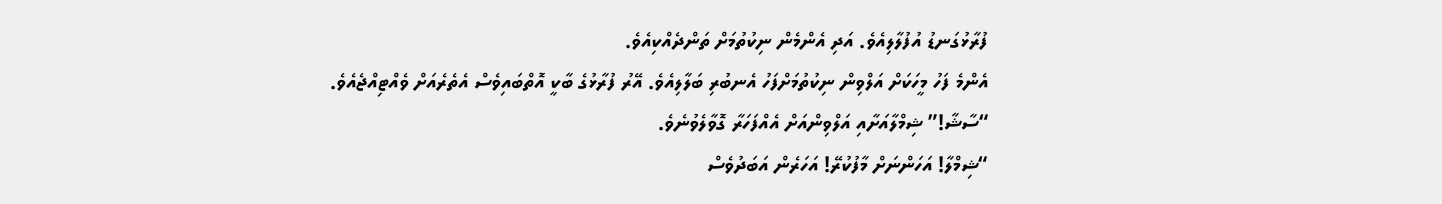ފުރާޅުގަނޑު އުފުލާލިއެވެ. އަދި އެންމެން ނިކުތުމަށް ތަންދެއްކިއެވެ.
އެންމެ ފަހު މީހަކަށް އަލްވިން ނިކުތުމަށްފަހު އެނބުރި ބަލާލިއެވެ. އޭރު ފުރާޅުގެ ބާކީ އޮތްބައިވެސް އެތެރެއަށް ވެއްޓިއްޖެއެވެ.
“ސާޝާ!” ޝިމްލާއަށާއި އަލްވިންއަށް އެއްފަހަރާ ގޮވާލެވުނެވެ.
“ޝިމްލާ! އަހަންނަށް މާފުކުރޭ! އަހަރެން އަބަދުވެސް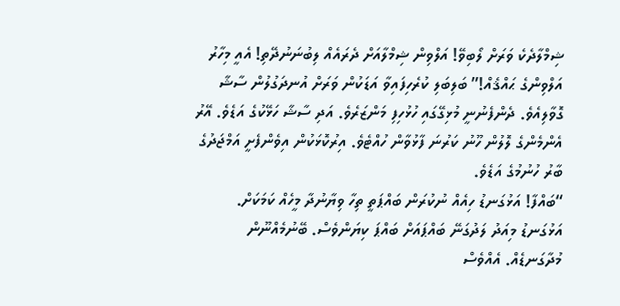ޝިމްލާދެކެ ވަރަށް ލޯބިވޭ! އަލްވިން ޝިމްލާއަށް ދެރައެއް ލިބުނަނުދޭތި! އެއީ މިހާރު އަލްވިންގެ ޙައްޤެއް!” ބަލިބަލި ކުރެހިފައިވާ އަޑަކުން ވަރަށް އުނދަގުލުން ސާޝާ ގޮވާލިއެވެ. ދެންފެނުނީ މުޅިގޭގައި ހުޅުހިފި މަންޒަރެވެ. އަދި ސާޝާ ހަޅޭކުގެ އަޑެވެ. އޭރު އެންމެންގެ ލޮލުން ހޫނު ކަރުނަ ފާޅުވާން ހުއްޓެވެ. އިރުކޮޅަކުން އިވެންފެށީ އަމްޖަދުގެ ބާރު ހުނުމުގެ އަޑެވެ.
“ބައްފާ! އަޅުގަނޑު ހިއެއް ނުކުރަން ބައްޕަތީ ތިހާ ވިޔާނުދާ މީހެއް ކަމަކަށް. އަޅުގަނޑު މިއަދު ލަދުގަނޭ ބައްޕައަށް ބައްޕަ ކިޔަންވެސް. ބޭނުމެއްނޫން މުދާގަނޑެއް. އެއްވެސް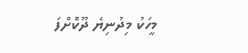މީހަކު މިދުނިޔެ ދޫކޮށްފަ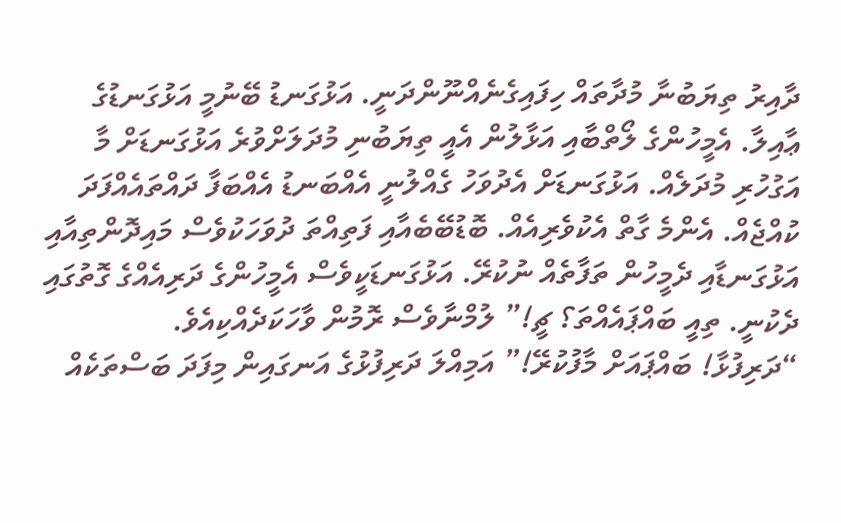ދާއިރު ތިޔަބުނާ މުދާތައް ހިފައިގެނެއްނޫންދަނީ. އަޅުގަނޑު ބޭނުމީ އަޅުގަނޑުގެ ޢާއިލާ. އެމީހުންގެ ލޯތްބާއި އަޅާލުން އެއީ ތިޔަބުނި މުދަލަށްވުރެ އަޅުގަނޑަށް މާ އަގުހުރި މުދަލެއް. އަޅުގަނޑަށް އެދުވަހު ގެއްލުނީ އެއްބަނޑު އެއްބަފާ ދައްތައެއްފަދަ ކުއްޖެއް. އެންމެ ގާތް އެކުވެރިއެއް. ބޮޑުބޭބެއާއި ފަތިއްތަ ދުވަހަކުވެސް މައިދޮންތިއާއި އަޅުގަނޑާއި ދެމީހުން ތަފާތެއް ނުކުރޭ. އަޅުގަނޑަކީވެސް އެމީހުންގެ ދަރިއެއްގެ ގޮތުގައި ދެކުނީ. ތިއީ ބައްޕައެއްތަ؟ ޗީ!” ލުމްނާވެސް ރޮމުން ވާހަކަދެއްކިއެވެ.
“ދަރިފުޅާ! ބައްޕައަށް މާފުކުރޭ!” އަމިއްލަ ދަރިފުޅުގެ އަނގައިން މިފަދަ ބަސްތަކެއް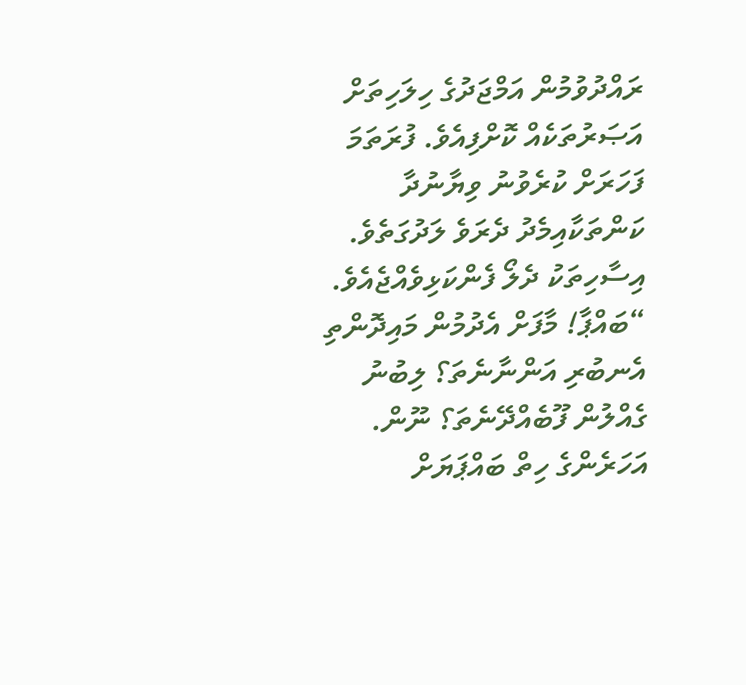ރައްދުވުމުން އަމްޖަދުގެ ހިލަހިތަށް އަޞަރުތަކެއް ކޮށްފިއެވެ. ފުރަތަމަ ފަހަރަށް ކުރެވުނު ވިޔާނުދާ ކަންތަކާއިމެދު ދެރަވެ ލަދުގަތެވެ. އިސާހިތަކު ދެލޯ ފެންކަޅިވެއްޖެއެވެ.
“ބައްޕާ! މާފަށް އެދުމުން މައިދޮންތި އެނބުރި އަންނާނެތަ؟ ލިބުނު ގެއްލުން ފޫބެއްދޭނެތަ؟ ނޫން. އަހަރެންގެ ހިތް ބައްޕަޔަށް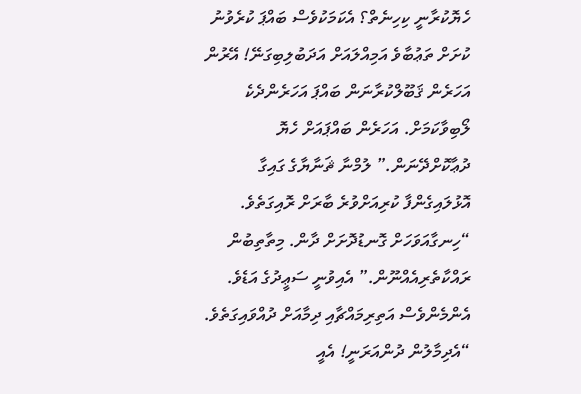ހެޔޮކުރާނީ ކިހިނެތް؟ އެކަމަކުވެސް ބައްޕަ ކުރެވުނު ކުށަށް ތަޢުބާވެ އަމިއްލައަށް އަދަބުލިބިގަނޭ! އޭރުން އަހަރެން ޤަބޫލްކުރާނަން ބައްޕަ އަހަރެންދެކެ ލޯބިވާކަމަށް. އަހަރެން ބައްޕައަށް ހެޔޮ ދުޢާކޮށްދޭނަން.” ލުމްނާ ޘަނާޔާގެ ގައިގާ އޮޅުލައިގެންފާ ކުރިއަށްވުރެ ބާރަށް ރޮއިގަތެވެ.
“ހިނގާއަވަހަށް ގޮނޑުދޮށަށް ދާން. މިތާތިބުން ރައްކާތެރިއެއްނޫން.” އެއިވުނީ ސަޢީދުގެ އަޑެވެ. އެންމެންވެސް އަތިރިމައްޗާއި ދިމާއަށް ދުއްވައިގަތެވެ.
“އެދިމާލުން ދުންއަރަނީ! އެއީ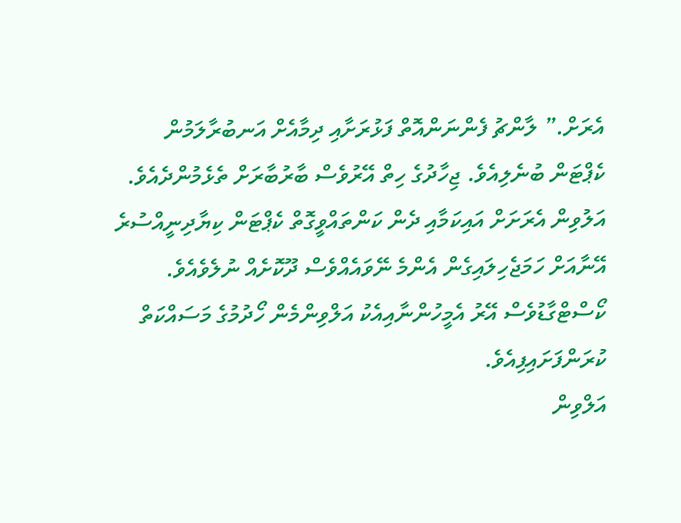އެރަށް.” ލާންޗު ފެންނަންއޮތް ފަޅުރަށާއި ދިމާއެށް އަނބުރާލަމުން ކެޕްޓަން ބުނެލިއެވެ. ޖިހާދުގެ ހިތް އޭރުވެސް ބާރުބާރަށް ތެޅެމުންދެއެވެ. އަލުވިން އެރަށަށް އައިކަމާއި ދެން ކަންތައްވީގޮތް ކެޕްޓަން ކިޔާދިނީއްސުރެ އޭނާއަށް ހަމަޖެހިލައިގެން އެންމެ ނޭވައެއްވެސް ދޫކޮށެއް ނުލެވެއެވެ. ކޯސްޓްގާޑުވެސް އޭރު އެމީހުންނާއިއެކު އަލްވިންމެން ހޯދުމުގެ މަސައްކަތް ކުރަންފަށައިފިއެވެ.
އަލްވިން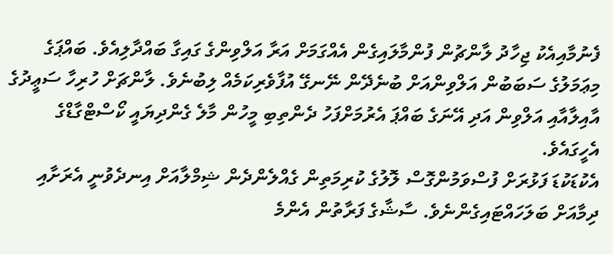ފެނުމާއިއެކު ޖިހާދު ލާންޗުން ފުންމާލައިގެން އެއްގަމަށް އަރާ އަލްވިންގެ ގައިގާ ބައްދާލިއެވެ. ބައްޕަގެ މިޢަމަލުގެ ސަބަބުން އަލްވިންއަށް ބުނެދޭން ނޭނގޭ އުފާވެރިކަމެއް ލިބުނެވެ. ލާންޗަށް ހުރިހާ ސަޢީދުގެ އާއިލާއާއި އަލްވިން އަދި އޭނަގެ ބައްޕަ އެރުމަށްފަހު ދެންތިބި މީހުން މާލެ ގެންދިޔައީ ކޯސްޓްގާޑްގެ އެހީގައެވެ.
އެކުޑަކުޑަ ފަޅުރަށް ފުސްވަމުންގޮސް ލޮލުގެ ކުރިމަތިން ގެއްލެންދެން ޝިމްލާއަށް އިނދެވުނީ އެރަށާއި ދިމާއަށް ބަލަހައްޓައިގެންނެވެ. ސާޝާގެ ފަރާތުން އެންމެ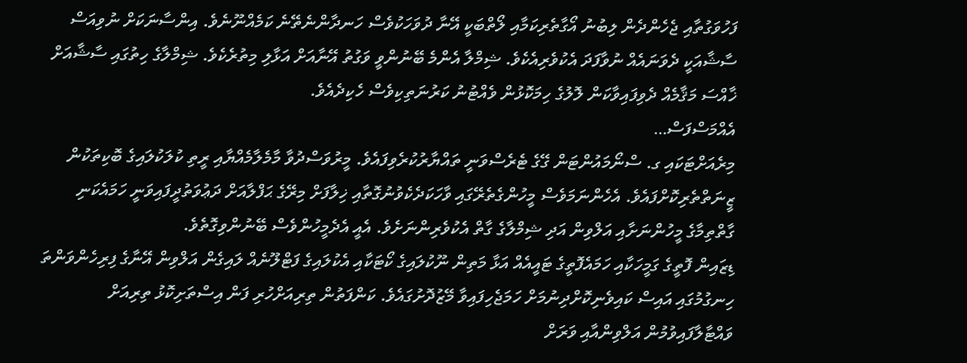ފަހުވަގުތާއި ޖެހެންދެން ލިބުނު އޯގާތެރިކަމާއި ލޯތްބަކީ އޭނާ ދުވަހަކުވެސް ހަނދާންނެތޭނެ ކަމެއްނޫނެވެ. އިންސާނަކަށް ނުވިއަސް ސާޝާއަކީ ދެވަނައެއް ނުވާފަދަ އެކުވެރިއެކެވެ. ޝިމްލާ އެންމެ ބޭނުންވީ ވަގުތު އޭނާއަށް އަޅާލި މިތުރެކެވެ. ޝިމްލާގެ ހިތުގައި ސާޝާއަށް ޚާއްސަ މަޤާމެއް ދެވިފައިވާކަން ލޮލުގެ ހިމަކޮޅުން ވެއްޓުނު ކަރުނަތިކިވެސް ހެކިދެއެވެ.
އެއްމަސްފަސް…
މިރެއަށްޓަކައި ގ. ސްނޯމައުންޓަން ގޭގެ ޓެރެސްވަނީ ތައްޔާރުކުރެވިފައެވެ. މީރުވަސްދުވާ މާމެލާމެއްޔާއި ރީތި ކުލަކުލައިގެ ބޮކިތަކުން ޒީނަތްތެރިކޮށްފައެވެ. އެހެންނަމަވެސް މީހުންގެތެރޭގައި ވާހަކަދެކެވުނުގޮތާއި ޚިލާފަށް މިރޭގެ ޙަފްލާއަށް ދަޢުވަތުދީފައިވަނީ ހަމައެކަނި ގާތްތިމާގެ މީހުންނަށާއި އަލްވިން އަދި ޝިމްލާގެ ގާތް އެކުވެރިންނަށެވެ. އެއީ އެދެމީހުންވެސް ބޭނުންވިގޮތެވެ.
ޑިޒައިން ފޮތީގެ ގަމީހަކާއި ހަމައެފޮތީގެ ޓައީއެއް އަޅާ މަތިން ނޫކުލައިގެ ކޯޓަކާއި އެކުލައިގެ ފަޓްލޫނެއް ލައިގެން އަލްވިން އޭނާގެ ފިރިހެންވަންތަ ހިނގުމުގައި އައިސް ކައިވެނިކޮށްދިނުމަށް ހަމަޖެހިފައިވާ މޭޒުދޮށުގައެވެ. ކަންފަތުން ތިރިއަށްހުރި ފަން އިސްތަށިކޮޅު ތިރިއަށް ވައްޓާލާފައިވުމުން އަލްވިންއާއި ވަރަށް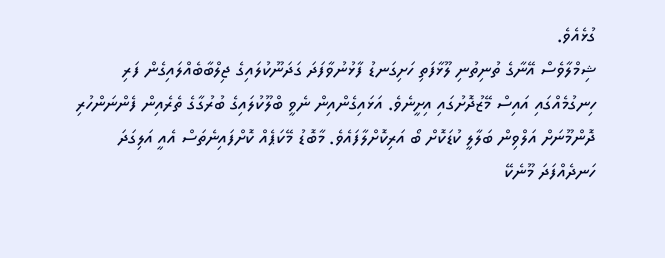ގުޅެއެވެ.
ޝިމްލާވެސް އޭނާގެ ތުނިތުނި ލޫޅާފަތި ހަށިގަނޑު ފާޅުނުވާފަދަ ގަދަނޫކުލައިގެ ޖިލްބާބެއްލައިގެން ފަރި ހިނގުމެއްގައި އައިސް މޭޒުދޮށުގައި އިށީނެވެ. އަޅައިގެންއިން ނެވީ ބްލޫކުލައިގެ ބުރުގާގެ ތެރެއިން ފެންނަންހުރި ދޮންމޫނަށް އަލްވިން ބަލާލީ ކުޑަކޮށް ބޯ އަރިކޮށްލާފައެވެ. މާބޮޑު މޭކަޕެއް ކޮށްފައިނެތަސް އެއީ އަލިގަދަ ހަނދެއްފަދަ މޫނެކޭ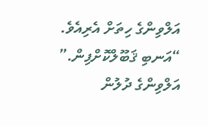އަލްވިންގެ ހިތަށް އެރިއެވެ.
“އަނބި ޤަބޫލްކޮށްފިން.” އަލްވިންގެ ދުލުން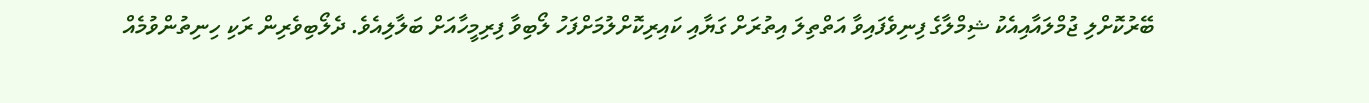ބޭރުކޮށްލި ޖުމްލައާއިއެކު ޝިމްލާގެ ފިނިވެފައިވާ އަތްތިލަ އިތުރަށް ގަޔާއި ކައިރިކޮށްލުމަށްފަހު ލޯބިވާ ފިރިމީހާއަށް ބަލާލިއެވެ. ދެލޯބިވެރިން ރަކި ހިނިތުންވުމެއް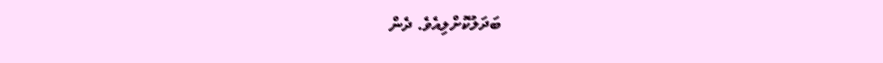ބަދަލުކޮށްލިއެވެ. ދެން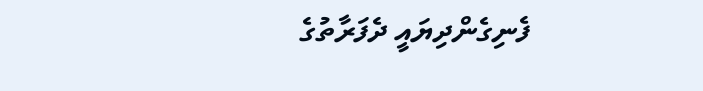ފެނިގެންދިޔައީ ދެފަރާތުގެ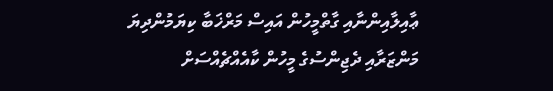ޢާއިލާއިންނާއި ގާތްމީހުން އައިސް މަރްޚަބާ ކިޔަމުންދިޔަ މަންޒަރާއި ދެޖިންސުގެ މީހުން ކާއެއްޗެއްސަށް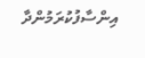އިންސާފުކުރަމުންދާ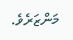މަންޒަރެވެ.